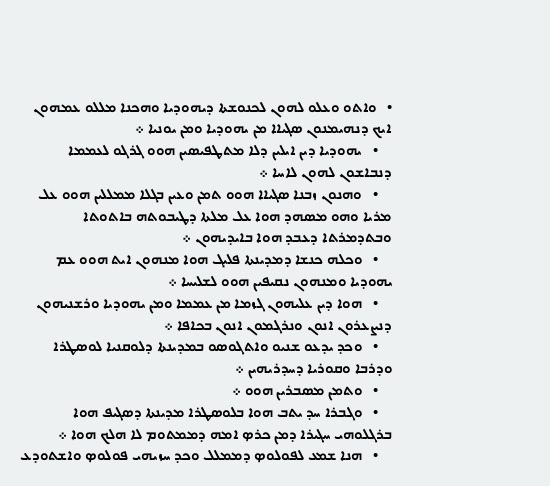•   ܘܐܬܘ ܘܥܠܘ ܠܗܘܢ ܠܟܢܘܫܬܐ ܕܝܗܘܕܝܐ ܘܗܟܢܐ ܡܠܠܘ ܥܡܗܘܢ ܐܝܟ ܕܢܗܝܡܢܘܢ ܤܓܝܐܐ ܡܢ ܝܗܘܕܝܐ ܘܡܢ ܝܘܢܝܐ ܀
    •   ܝܗܘܕܝܐ ܕܝܢ ܐܝܠܝܢ ܕܠܐ ܡܬܛܦܝܤܝܢ ܗܘܘ ܓܪܓܘ ܠܥܡܡܐ ܕܢܒܐܫܘܢ ܠܗܘܢ ܠܐܚܐ ܀
    •   ܘܗܢܘܢ ܙܒܢܐ ܤܓܝܐܐ ܗܘܘ ܬܡܢ ܘܥܝܢ ܒܓܠܐ ܡܡܠܠܝܢ ܗܘܘ ܥܠ ܡܪܝܐ ܘܗܘ ܡܤܗܕ ܗܘܐ ܥܠ ܡܠܬܐ ܕܛܝܒܘܬܗ ܒܐܬܘܬܐ ܘܒܬܕܡܪܬܐ ܕܥܒܕ ܗܘܐ ܒܐܝܕܝܗܘܢ ܀
    •   ܘܟܠܗ ܟܢܫܐ ܕܡܕܝܢܬܐ ܦܠܝܓ ܗܘܐ ܡܢܗܘܢ ܐܝܬ ܗܘܘ ܥܡ ܝܗܘܕܝܐ ܘܡܢܗܘܢ ܢܩܝܦܝܢ ܗܘܘ ܠܫܠܝܚܐ ܀
    •   ܗܘܐ ܕܝܢ ܥܠܝܗܘܢ ܓܙܡܐ ܡܢ ܥܡܡܐ ܘܡܢ ܝܗܘܕܝܐ ܘܪܫܢܝܗܘܢ ܕܢܨܥܪܘܢ ܐܢܘܢ ܘܢܪܓܡܘܢ ܐܢܘܢ ܒܟܐܦܐ ܀
    •   ܘܟܕ ܝܕܥܘ ܫܢܝܘ ܘܐܬܓܘܤܘ ܒܡܕܝܢܬܐ ܕܠܘܩܢܝܐ ܠܘܤܛܪܐ ܘܕܪܒܐ ܘܩܘܪܝܐ ܕܚܕܪܝܗܝܢ ܀
    •   ܘܬܡܢ ܡܤܒܪܝܢ ܗܘܘ ܀
    •   ܘܓܒܪܐ ܚܕ ܝܬܒ ܗܘܐ ܒܠܘܤܛܪܐ ܡܕܝܢܬܐ ܕܤܓܝܦ ܗܘܐ ܒܪܓܠܘܗܝ ܚܓܝܪܐ ܕܡܢ ܟܪܤ ܐܡܗ ܕܡܡܬܘܡ ܠܐ ܗܠܟ ܗܘܐ ܀
    •   ܗܢܐ ܫܡܥ ܠܦܘܠܘܤ ܕܡܡܠܠ ܘܟܕ ܚܙܝܗܝ ܦܘܠܘܤ ܘܐܫܬܘܕܥ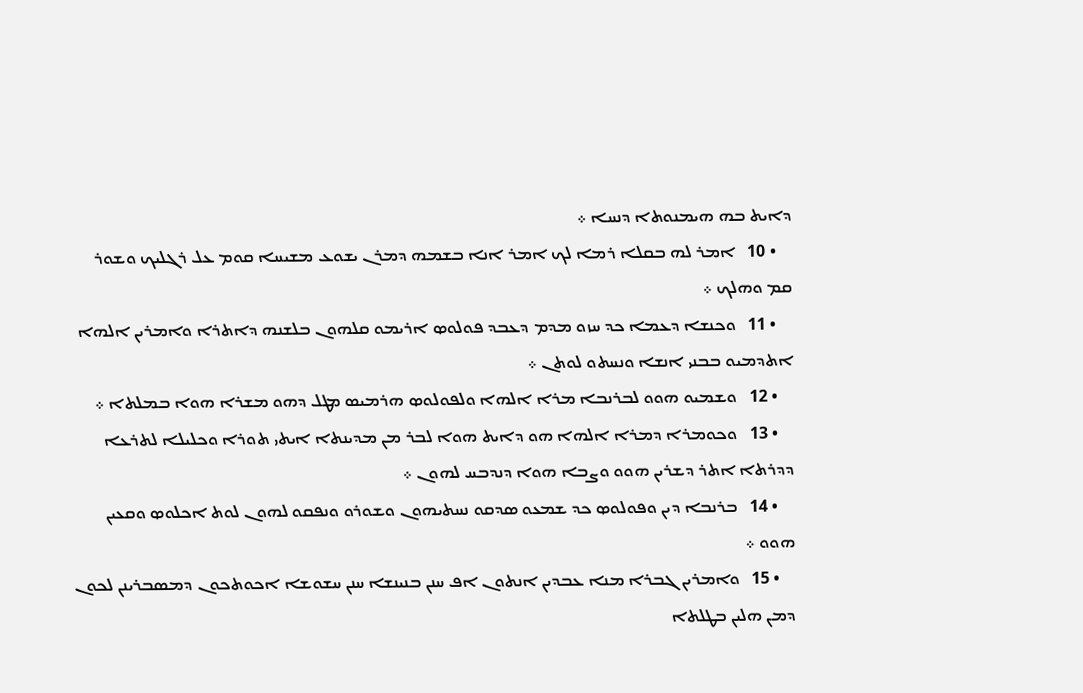ܕܐܝܬ ܒܗ ܗܝܡܢܘܬܐ ܕܢܚܐ ܀
    • 10   ܐܡܪ ܠܗ ܒܩܠܐ ܪܡܐ ܠܟ ܐܡܪ ܐܢܐ ܒܫܡܗ ܕܡܪܢ ܝܫܘܥ ܡܫܝܚܐ ܩܘܡ ܥܠ ܪܓܠܝܟ ܘܫܘܪ ܩܡ ܘܗܠܟ ܀
    • 11   ܘܟܢܫܐ ܕܥܡܐ ܟܕ ܚܙܘ ܡܕܡ ܕܥܒܕ ܦܘܠܘܤ ܐܪܝܡܘ ܩܠܗܘܢ ܒܠܫܢܗ ܕܐܬܪܐ ܘܐܡܪܝܢ ܐܠܗܐ ܐܬܕܡܝܘ ܒܒܢܝ ܐܢܫܐ ܘܢܚܬܘ ܠܘܬܢ ܀
    • 12   ܘܫܡܝܘ ܗܘܘ ܠܒܪܢܒܐ ܡܪܐ ܐܠܗܐ ܘܠܦܘܠܘܤ ܗܪܡܝܤ ܡܛܠ ܕܗܘ ܡܫܪܐ ܗܘܐ ܒܡܠܬܐ ܀
    • 13   ܘܟܘܡܪܐ ܕܡܪܐ ܐܠܗܐ ܗܘ ܕܐܝܬ ܗܘܐ ܠܒܪ ܡܢ ܡܕܝܢܬܐ ܐܝܬܝ ܬܘܪܐ ܘܟܠܝܠܐ ܠܬܪܥܐ ܕܕܪܬܐ ܐܬܪ ܕܫܪܝܢ ܗܘܘ ܘܨܒܐ ܗܘܐ ܕܢܕܒܚ ܠܗܘܢ ܀
    • 14   ܒܪܢܒܐ ܕܝܢ ܘܦܘܠܘܤ ܟܕ ܫܡܥܘ ܤܕܩܘ ܢܚܬܝܗܘܢ ܘܫܘܪܘ ܘܢܦܩܘ ܠܗܘܢ ܠܘܬ ܐܟܠܘܤ ܘܩܥܝܢ ܗܘܘ ܀
    • 15   ܘܐܡܪܝܢ ܓܒܪܐ ܡܢܐ ܥܒܕܝܢ ܐܢܬܘܢ ܐܦ ܚܢܢ ܒܢܝܢܫܐ ܚܢܢ ܚܫܘܫܐ ܐܟܘܬܟܘܢ ܕܡܤܒܪܝܢܢ ܠܟܘܢ ܕܡܢ ܗܠܝܢ ܒܛܠܬܐ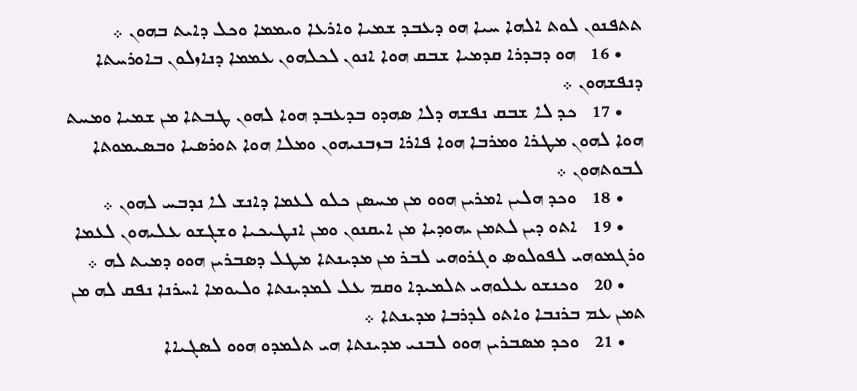ܬܬܦܢܘܢ ܠܘܬ ܐܠܗܐ ܚܝܐ ܗܘ ܕܥܒܕ ܫܡܝܐ ܘܐܪܥܐ ܘܝܡܡܐ ܘܟܠ ܕܐܝܬ ܒܗܘܢ ܀
    • 16   ܗܘ ܕܒܕܪܐ ܩܕܡܝܐ ܫܒܩ ܗܘܐ ܐܢܘܢ ܠܟܠܗܘܢ ܥܡܡܐ ܕܢܐܙܠܘܢ ܒܐܘܪܚܬܐ ܕܢܦܫܗܘܢ ܀
    • 17   ܟܕ ܠܐ ܫܒܩ ܢܦܫܗ ܕܠܐ ܤܗܕܘ ܒܕܥܒܕ ܗܘܐ ܠܗܘܢ ܛܒܬܐ ܡܢ ܫܡܝܐ ܘܡܚܬ ܗܘܐ ܠܗܘܢ ܡܛܪܐ ܘܡܪܒܐ ܗܘܐ ܦܐܪܐ ܒܙܒܢܝܗܘܢ ܘܡܠܐ ܗܘܐ ܬܘܪܤܝܐ ܘܒܤܝܡܘܬܐ ܠܒܘܬܗܘܢ ܀
    • 18   ܘܟܕ ܗܠܝܢ ܐܡܪܝܢ ܗܘܘ ܡܢ ܡܚܤܢ ܟܠܘ ܠܥܡܐ ܕܐܢܫ ܠܐ ܢܕܒܚ ܠܗܘܢ ܀
    • 19   ܐܬܘ ܕܝܢ ܠܬܡܢ ܝܗܘܕܝܐ ܡܢ ܐܝܩܢܘܢ ܘܡܢ ܐܢܛܝܟܝܐ ܘܫܓܫܘ ܥܠܝܗܘܢ ܠܥܡܐ ܘܪܓܡܘܗܝ ܠܦܘܠܘܤ ܘܓܪܘܗܝ ܠܒܪ ܡܢ ܡܕܝܢܬܐ ܡܛܠ ܕܤܒܪܝܢ ܗܘܘ ܕܡܝܬ ܠܗ ܀
    • 20   ܘܟܢܫܘ ܥܠܘܗܝ ܬܠܡܝܕܐ ܘܩܡ ܥܠ ܠܡܕܝܢܬܐ ܘܠܝܘܡܐ ܐܚܪܢܐ ܢܦܩ ܠܗ ܡܢ ܬܡܢ ܥܡ ܒܪܢܒܐ ܘܐܬܘ ܠܕܪܒܐ ܡܕܝܢܬܐ ܀
    • 21   ܘܟܕ ܡܤܒܪܝܢ ܗܘܘ ܠܒܢܝ ܡܕܝܢܬܐ ܗܝ ܬܠܡܕܘ ܗܘܘ ܠܤܓܝܐܐ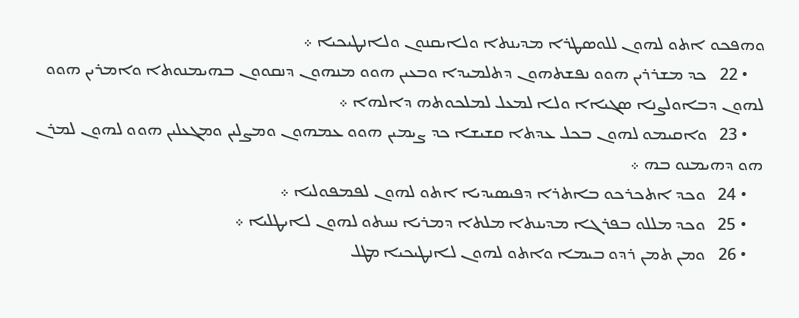ܘܗܦܟܘ ܐܬܘ ܠܗܘܢ ܠܠܘܤܛܪܐ ܡܕܝܢܬܐ ܘܠܐܝܩܢܘܢ ܘܠܐܢܛܝܟܝܐ ܀
    • 22   ܟܕ ܡܫܪܪܝܢ ܗܘܘ ܢܦܫܬܗܘܢ ܕܬܠܡܝܕܐ ܘܒܥܝܢ ܗܘܘ ܡܢܗܘܢ ܕܢܩܘܘܢ ܒܗܝܡܢܘܬܐ ܘܐܡܪܝܢ ܗܘܘ ܠܗܘܢ ܕܒܐܘܠܨܢܐ ܤܓܝܐܐ ܘܠܐ ܠܡܥܠ ܠܡܠܟܘܬܗ ܕܐܠܗܐ ܀
    • 23   ܘܐܩܝܡܘ ܠܗܘܢ ܒܟܠ ܥܕܬܐ ܩܫܝܫܐ ܟܕ ܨܝܡܝܢ ܗܘܘ ܥܡܗܘܢ ܘܡܨܠܝܢ ܘܡܓܥܠܝܢ ܗܘܘ ܠܗܘܢ ܠܡܪܢ ܗܘ ܕܗܝܡܢܘ ܒܗ ܀
    • 24   ܘܟܕ ܐܬܟܪܟܘ ܒܐܬܪܐ ܕܦܝܤܝܕܝܐ ܐܬܘ ܠܗܘܢ ܠܦܡܦܘܠܝܐ ܀
    • 25   ܘܟܕ ܡܠܠܘ ܒܦܪܓܐ ܡܕܝܢܬܐ ܡܠܬܐ ܕܡܪܝܐ ܢܚܬܘ ܠܗܘܢ ܠܐܝܛܠܝܐ ܀
    • 26   ܘܡܢ ܬܡܢ ܪܕܘ ܒܝܡܐ ܘܐܬܘ ܠܗܘܢ ܠܐܢܛܝܟܝܐ ܡܛܠ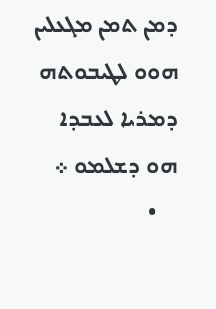ܕܡܢ ܬܡܢ ܡܓܥܠܝܢ ܗܘܘ ܠܛܝܒܘܬܗ ܕܡܪܝܐ ܠܥܒܕܐ ܗܘ ܕܫܠܡܘ ܀
    •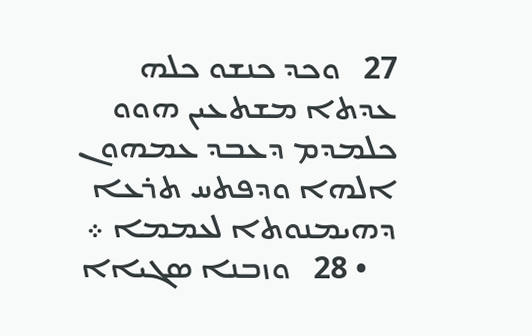27   ܘܟܕ ܟܢܫܘ ܟܠܗ ܥܕܬܐ ܡܫܬܥܝܢ ܗܘܘ ܟܠܡܕܡ ܕܥܒܕ ܥܡܗܘܢ ܐܠܗܐ ܘܕܦܬܚ ܬܪܥܐ ܕܗܝܡܢܘܬܐ ܠܥܡܡܐ ܀
    • 28   ܘܙܒܢܐ ܤܓܝܐܐ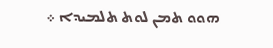ܗܘܘ ܬܡܢ ܠܘܬ ܬܠܡܝܕܐ ܀